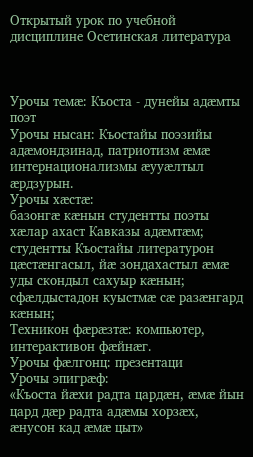Открытый урок по учебной дисциплине Осетинская литература



Урочы темæ: Къоста - дунейы адæмты поэт
Урочы нысан: Къостайы поэзийы адæмондзинад, патриотизм æмæ интернационализмы æууæлтыл æрдзурын.
Урочы хæстæ:
базонгæ кæнын студентты поэты хæлар ахаст Кавказы адæмтæм;
студентты Къостайы литературон цæстæнгасыл, йæ зондахастыл æмæ уды скондыл сахуыр кæнын;
сфæлдыстадон куыстмæ сæ разæнгард кæнын;
Техникон фæрæзтæ: компьютер, интерактивон фæйнæг.
Урочы фæлгонц: презентаци
Урочы эпигрæф:
«Къоста йæхи радта цардæн, æмæ йын цард дæр радта адæмы хорзæх, æнусон кад æмæ цыт»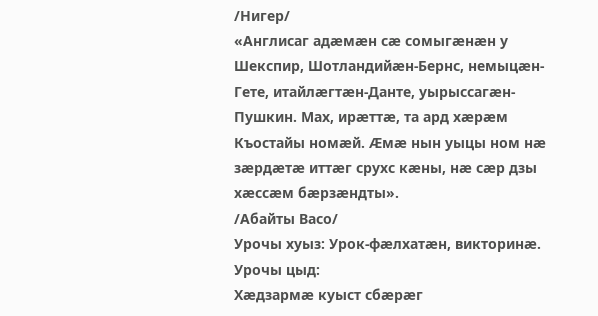/Нигер/
«Англисаг адæмæн сæ сомыгæнæн у Шекспир, Шотландийæн-Бернс, немыцæн-Гете, итайлæгтæн-Данте, уырыссагæн-Пушкин. Мах, ирæттæ, та ард хæрæм Къостайы номæй. Æмæ нын уыцы ном нæ зæрдæтæ иттæг срухс кæны, нæ сæр дзы хæссæм бæрзæндты».
/Абайты Васо/
Урочы хуыз: Урок-фæлхатæн, викторинæ.
Урочы цыд:
Хæдзармæ куыст сбæрæг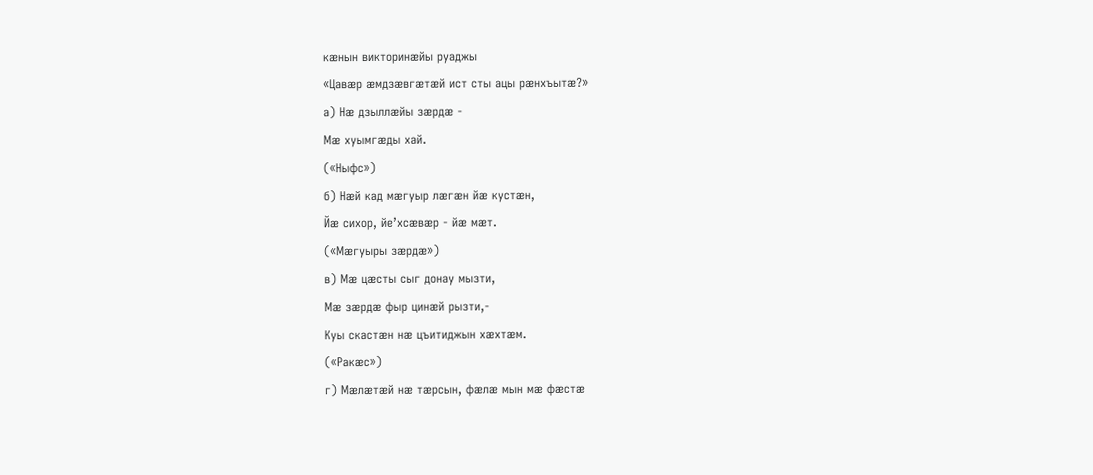кæнын викторинæйы руаджы
«Цавæр æмдзæвгæтæй ист сты ацы рæнхъытæ?»
а) Нæ дзыллæйы зæрдæ -
Мæ хуымгæды хай.
(«Ныфс»)
б) Нæй кад мæгуыр лæгæн йæ кустæн,
Йæ сихор, йе’хсæвæр - йæ мæт.
(«Мæгуыры зæрдæ»)
в) Мæ цæсты сыг донау мызти,
Мæ зæрдæ фыр цинæй рызти,-
Куы скастæн нæ цъитиджын хæхтæм.
(«Ракæс»)
г) Мæлæтæй нæ тæрсын, фæлæ мын мæ фæстæ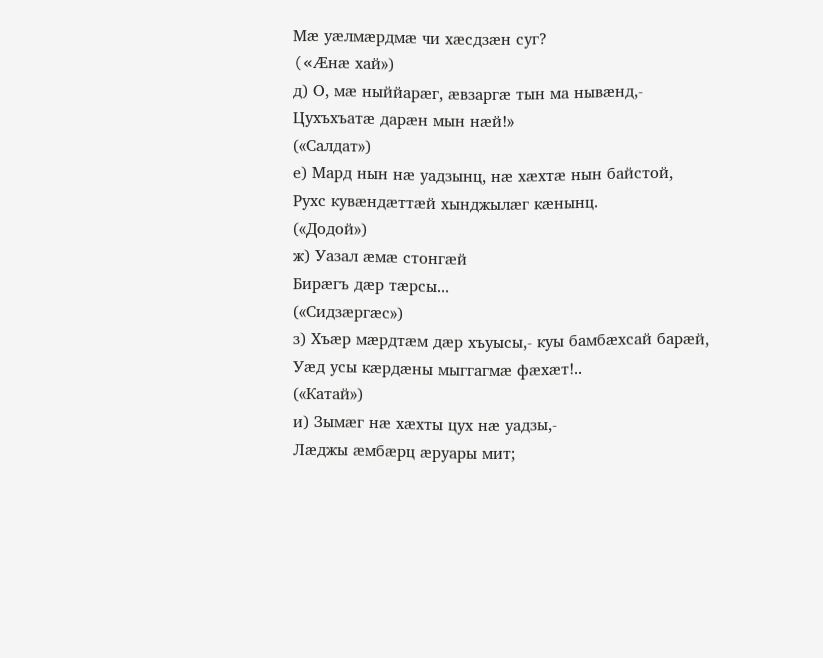Мæ уæлмæрдмæ чи хæсдзæн суг?
(«Æнæ хай»)
д) О, мæ ныййарæг, æвзаргæ тын ма нывæнд,-
Цухъхъатæ дарæн мын нæй!»
(«Салдат»)
е) Мард нын нæ уадзынц, нæ хæхтæ нын байстой,
Рухс кувæндæттæй хынджылæг кæнынц.
(«Додой»)
ж) Уазал æмæ стонгæй
Бирæгъ дæр тæрсы...
(«Сидзæргæс»)
з) Хъæр мæрдтæм дæр хъуысы,- куы бамбæхсай барæй,
Уæд усы кæрдæны мыггагмæ фæхæт!..
(«Катай»)
и) Зымæг нæ хæхты цух нæ уадзы,-
Лæджы æмбæрц æруары мит;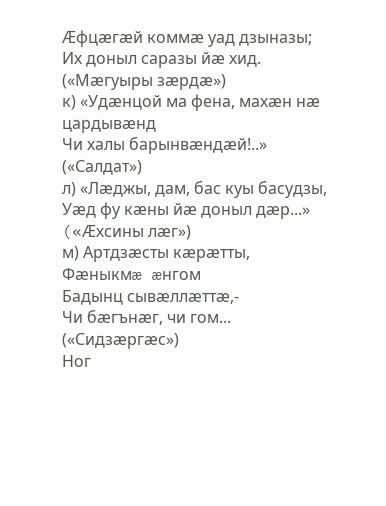Æфцæгæй коммæ уад дзыназы;
Их доныл саразы йæ хид.
(«Мæгуыры зæрдæ»)
к) «Удæнцой ма фена, махæн нæ цардывæнд
Чи халы барынвæндæй!..»
(«Салдат»)
л) «Лæджы, дам, бас куы басудзы,
Уæд фу кæны йæ доныл дæр...»
(«Æхсины лæг»)
м) Артдзæсты кæрæтты,
Фæныкмæ æнгом
Бадынц сывæллæттæ,-
Чи бæгънæг, чи гом...
(«Сидзæргæс»)
Ног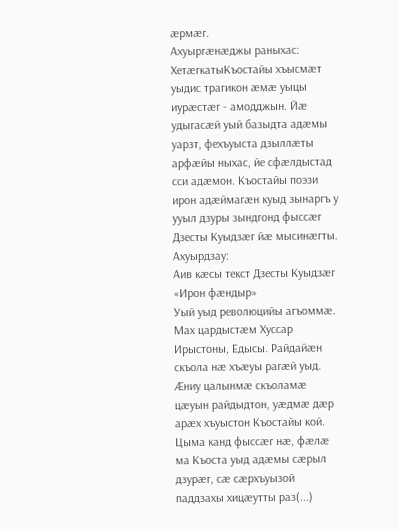æрмæг.
Ахуыргæнæджы раныхас:
ХетæгкатыКъостайы хъысмæт уыдис трагикон æмæ уыцы иурæстæг - амодджын. Йæ удыгасæй уый базыдта адæмы уарзт, фехъуыста дзыллæты арфæйы ныхас, йе сфæлдыстад сси адæмон. Къостайы поэзи ирон адæймагæн куыд зынаргъ у ууыл дзуры зындгонд фыссæг Дзесты Куыдзæг йæ мысинæгты.
Ахуырдзау:
Аив кæсы текст Дзесты Куыдзæг «Ирон фæндыр»
Уый уыд революцийы агъоммæ. Мах цардыстæм Хуссар Ирыстоны, Едысы. Райдайæн скъола нæ хъæуы рагæй уыд. Æниу цалынмæ скъоламæ цæуын райдыдтон, уæдмæ дæр арæх хъуыстон Къостайы кой. Цыма канд фыссæг нæ, фæлæ ма Къоста уыд адæмы сæрыл дзурæг, сæ сæрхъуызой паддзахы хицæутты раз(...)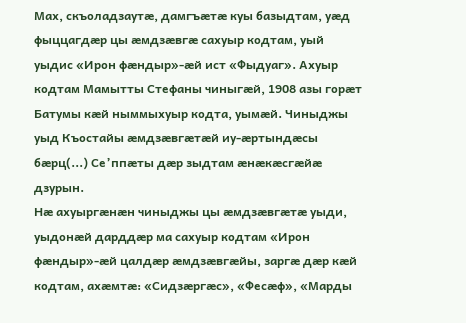Мах, скъоладзаутæ, дамгъæтæ куы базыдтам, уæд фыццагдæр цы æмдзæвгæ сахуыр кодтам, уый уыдис «Ирон фæндыр»-æй ист «Фыдуаг». Ахуыр кодтам Мамытты Стефаны чиныгæй, 1908 азы горæт Батумы кæй ныммыхуыр кодта, уымæй. Чиныджы уыд Къостайы æмдзæвгæтæй иу-æртындæсы бæрц(...) Се’ппæты дæр зыдтам æнæкæсгæйæ дзурын.
Нæ ахуыргæнæн чиныджы цы æмдзæвгæтæ уыди, уыдонæй дарддæр ма сахуыр кодтам «Ирон фæндыр»-æй цалдæр æмдзæвгæйы, заргæ дæр кæй кодтам, ахæмтæ: «Сидзæргæс», «Фесæф», «Марды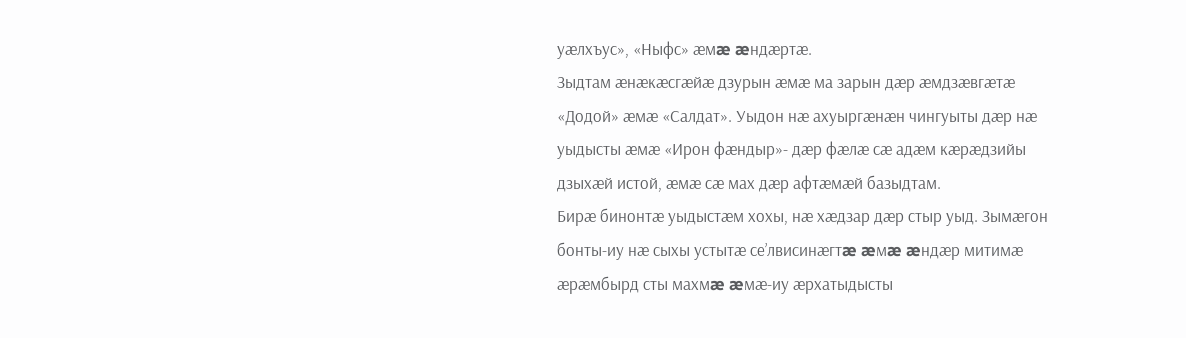уæлхъус», «Ныфс» æмæ æндæртæ.
Зыдтам æнæкæсгæйæ дзурын æмæ ма зарын дæр æмдзæвгæтæ «Додой» æмæ «Салдат». Уыдон нæ ахуыргæнæн чингуыты дæр нæ уыдысты æмæ «Ирон фæндыр»- дæр фæлæ сæ адæм кæрæдзийы дзыхæй истой, æмæ сæ мах дæр афтæмæй базыдтам.
Бирæ бинонтæ уыдыстæм хохы, нæ хæдзар дæр стыр уыд. Зымæгон бонты-иу нæ сыхы устытæ се’лвисинæгтæ æмæ æндæр митимæ æрæмбырд сты махмæ æмæ-иу æрхатыдысты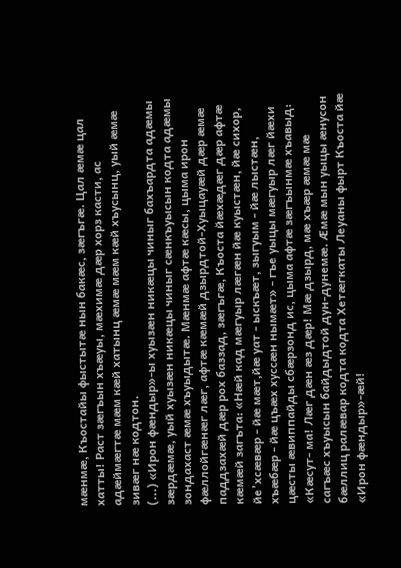мæнмæ, Къостайы фыстытæ нын бакæс, зæгъгæ. Цал æмæ цал хатты! Раст зæгъын хъæуы, мæхимæ дæр хорз касти, ас адæймæгтæ мæм кæй хатынц æмæ мæм кæй хъусынц, уый æмæ зивæг нæ кодтон.
(...) «Ирон фæндыр»-ы хуызæн никæцы чиныг бахъардта адæмы зæрдæмæ, уый хуызæн никæцы чиныг сæнкъуысын кодта адæмы зондахаст æмæ хъуыдытæ. Мæнмæ афтæ кæсы, цыма ирон фæллойгæнæг лæг, афтæ кæмæй дзырдтой-Хуыцауæй дæр æмæ паддзахæй дæр рох баззад, зæгъгæ, Къоста йæхæдæг дæр афтæ кæмæй загъта: «Нæй кад мæгуыр лæгæн йæ куыстæн, йæ сихор, йе’хсæвæр - йæ мæт,йæ уат - ыскъæт, зыгуым - йæ лыстæн, хъæбæр - йæ цъæх хуссæн нымæт» - гъе уыцы мæгуыр лæг йæхи цæсты æвиппайды сбæрзонд ис, цыма афтæ зæгъынмæ хъавыд: «Кæсут- ма! Лæг дæн æз дæр! Мæ дзырд, мæ хъæр æмæ мæ сагъæс хъуысын байдыдтой дун-дунемæ. Æмæ мын уыцы æнусон бæллиц ралæвар кодта кодта Хетæгкаты Леуаны фырт Къоста йæ «Ирон фæндыр»-æй!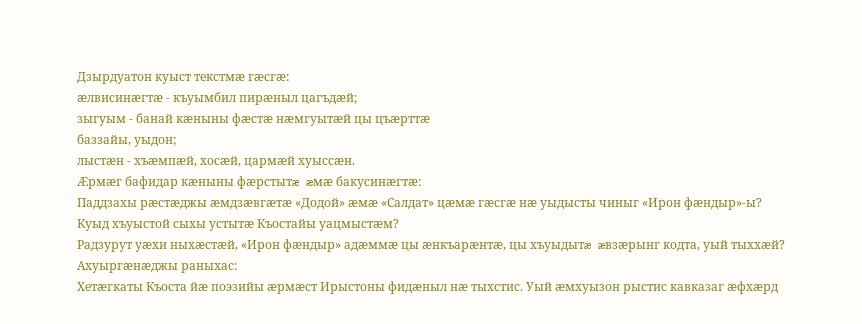Дзырдуатон куыст текстмæ гæсгæ:
æлвисинæгтæ - къуымбил пирæныл цагъдæй;
зыгуым - банай кæныны фæстæ нæмгуытæй цы цъæрттæ
баззайы, уыдон;
лыстæн - хъæмпæй, хосæй, цармæй хуыссæн.
Æрмæг бафидар кæныны фæрстытæ æмæ бакусинæгтæ:
Паддзахы рæстæджы æмдзæвгæтæ «Додой» æмæ «Салдат» цæмæ гæсгæ нæ уыдысты чиныг «Ирон фæндыр»-ы?
Куыд хъуыстой сыхы устытæ Къостайы уацмыстæм?
Радзурут уæхи ныхæстæй, «Ирон фæндыр» адæммæ цы æнкъарæнтæ, цы хъуыдытæ æвзæрынг кодта, уый тыххæй?
Ахуыргæнæджы раныхас:
Хетæгкаты Къоста йæ поэзийы æрмæст Ирыстоны фидæныл нæ тыхстис. Уый æмхуызон рыстис кавказаг æфхæрд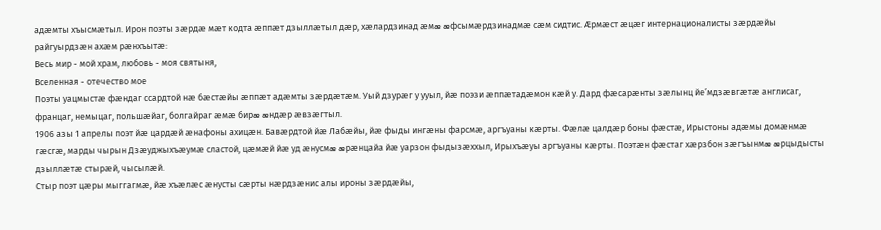адæмты хъысмæтыл. Ирон поэты зæрдæ мæт кодта æппæт дзыллæтыл дæр, хæлардзинад æмæ æфсымæрдзинадмæ сæм сидтис. Æрмæст æцæг интернационалисты зæрдæйы райгуырдзæн ахæм рæнхъытæ:
Весь мир - мой храм, любовь - моя святыня,
Вселенная - отечество мое
Поэты уацмыстæ фæндаг ссардтой нæ бæстæйы æппæт адæмты зæрдæтæм. Уый дзурæг у ууыл, йæ поэзи æппæтадæмон кæй у. Дард фæсарæнты зæлынц йе’мдзæвгæтæ англисаг, францаг, немыцаг, польшæйаг, болгайраг æмæ бирæ æндæр æвзæгтыл.
1906 азы 1 апрелы поэт йæ цардæй æнафоны ахицæн. Бавæрдтой йæ Лабæйы, йæ фыды ингæны фарсмæ, аргъуаны кæрты. Фæлæ цалдæр боны фæстæ, Ирыстоны адæмы домæнмæ гæсгæ, марды чырын Дзæуджыхъæумæ сластой, цæмæй йæ уд æнусмæ æрæнцайа йæ уарзон фыдызæххыл, Ирыхъæуы аргъуаны кæрты. Поэтæн фæстаг хæрзбон зæгъынмæ æрцыдысты дзыллæтæ стырæй, чысылæй.
Стыр поэт цæры мыггагмæ, йæ хъæлæс æнусты сæрты нæрдзæнис алы ироны зæрдæйы,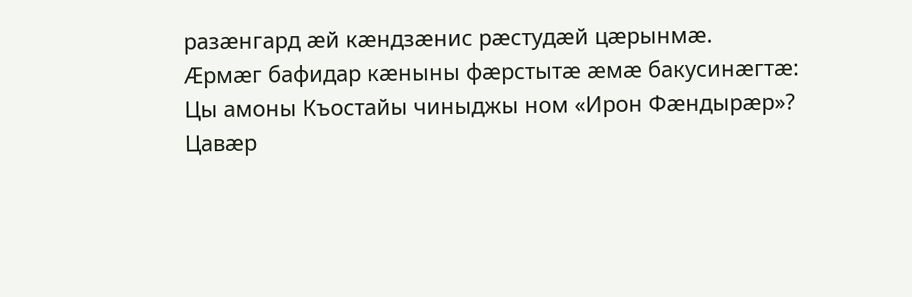разæнгард æй кæндзæнис рæстудæй цæрынмæ.
Æрмæг бафидар кæныны фæрстытæ æмæ бакусинæгтæ:
Цы амоны Къостайы чиныджы ном «Ирон Фæндырæр»?
Цавæр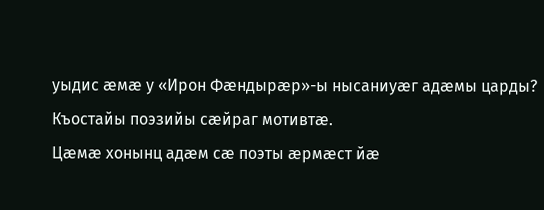уыдис æмæ у «Ирон Фæндырæр»-ы нысаниуæг адæмы царды?
Къостайы поэзийы сæйраг мотивтæ.
Цæмæ хонынц адæм сæ поэты æрмæст йæ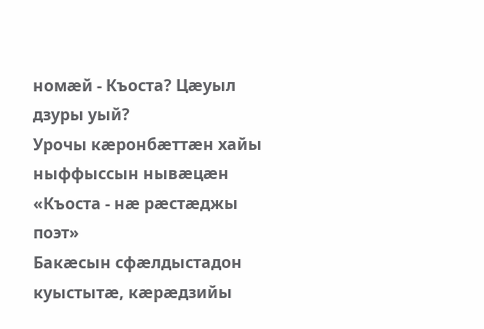номæй - Къоста? Цæуыл дзуры уый?
Урочы кæронбæттæн хайы ныффыссын нывæцæн
«Къоста - нæ рæстæджы поэт»
Бакæсын сфæлдыстадон куыстытæ, кæрæдзийы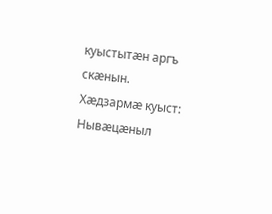куыстытæн аргъ скæнын.
Хæдзармæ куыст:
Нывæцæныл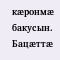кæронмæ бакусын.
Бацæттæ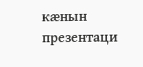кæнын презентаци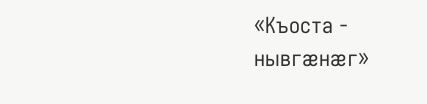«Къоста - нывгæнæг»